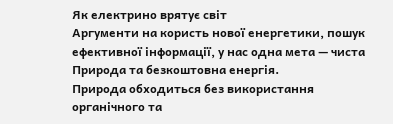Як електрино врятує світ
Аргументи на користь нової енергетики, пошук ефективної інформації, у нас одна мета — чиста Природа та безкоштовна енергія.
Природа обходиться без використання органічного та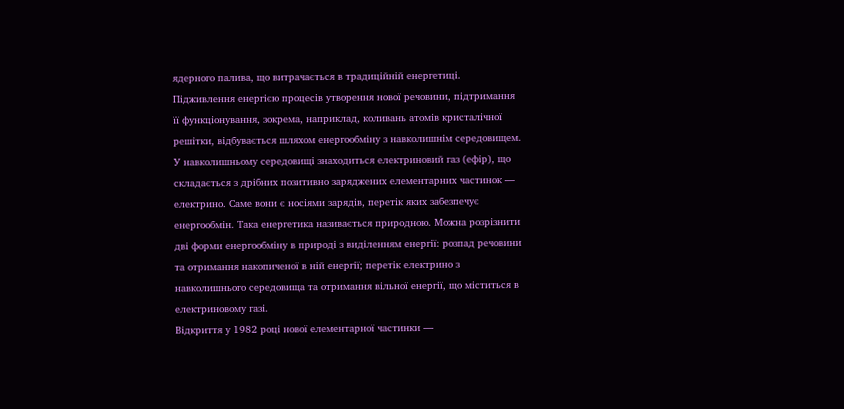ядерного палива, що витрачається в традиційній енергетиці. Підживлення енергією процесів утворення нової речовини, підтримання її функціонування, зокрема, наприклад, коливань атомів кристалічної решітки, відбувається шляхом енергообміну з навколишнім середовищем. У навколишньому середовищі знаходиться електриновий газ (ефір), що складається з дрібних позитивно заряджених елементарних частинок — електрино. Саме вони є носіями зарядів, перетік яких забезпечує енергообмін. Така енергетика називається природною. Можна розрізнити дві форми енергообміну в природі з виділенням енергії: розпад речовини та отримання накопиченої в ній енергії; перетік електрино з навколишнього середовища та отримання вільної енергії, що міститься в електриновому газі.
Відкриття у 1982 році нової елементарної частинки —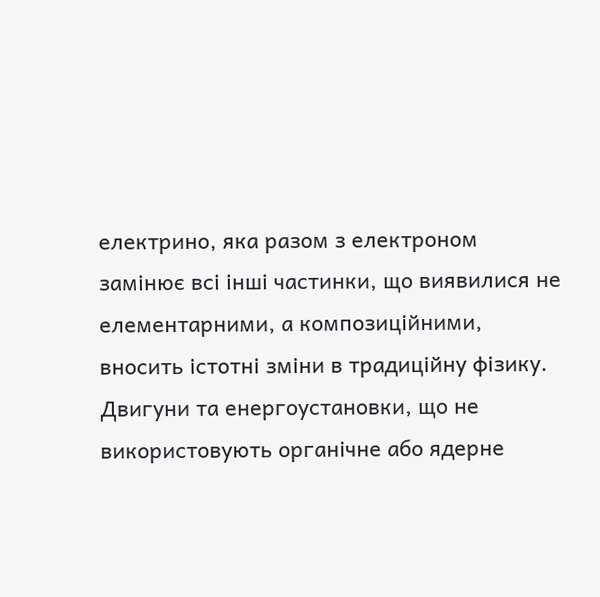електрино, яка разом з електроном замінює всі інші частинки, що виявилися не елементарними, а композиційними, вносить істотні зміни в традиційну фізику.
Двигуни та енергоустановки, що не використовують органічне або ядерне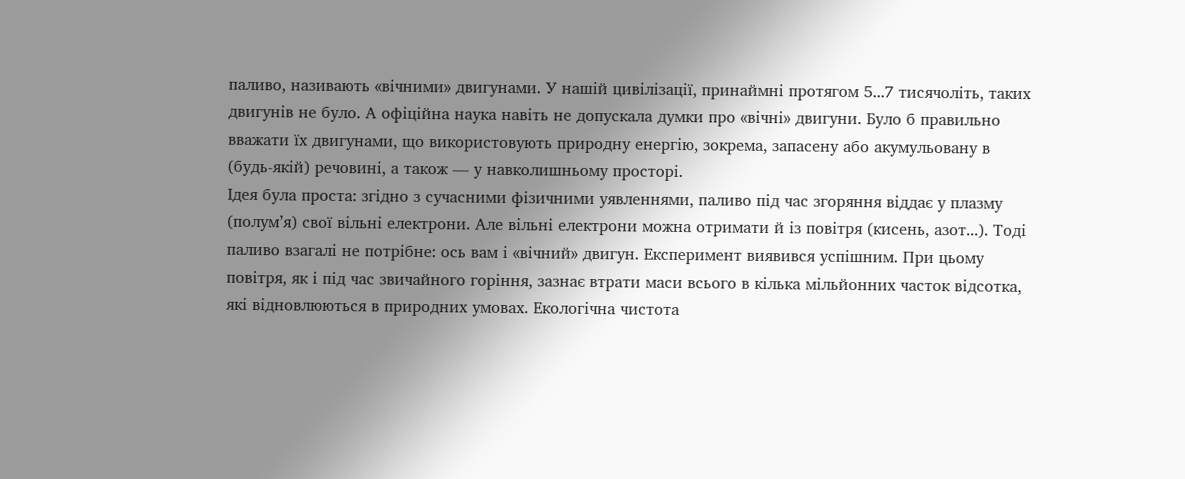паливо, називають «вічними» двигунами. У нашій цивілізації, принаймні протягом 5...7 тисячоліть, таких двигунів не було. А офіційна наука навіть не допускала думки про «вічні» двигуни. Було б правильно вважати їх двигунами, що використовують природну енергію, зокрема, запасену або акумульовану в (будь-якій) речовині, а також — у навколишньому просторі.
Ідея була проста: згідно з сучасними фізичними уявленнями, паливо під час згоряння віддає у плазму (полум’я) свої вільні електрони. Але вільні електрони можна отримати й із повітря (кисень, азот...). Тоді паливо взагалі не потрібне: ось вам і «вічний» двигун. Експеримент виявився успішним. При цьому повітря, як і під час звичайного горіння, зазнає втрати маси всього в кілька мільйонних часток відсотка, які відновлюються в природних умовах. Екологічна чистота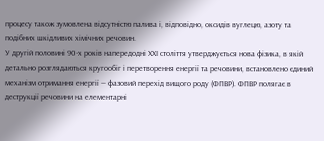процесу також зумовлена відсутністю палива і, відповідно, оксидів вуглецю, азоту та подібних шкідливих хімічних речовин.
У другій половині 90-х років напередодні ХХІ століття утверджується нова фізика, в якій детально розглядаються кругообіг і перетворення енергії та речовини, встановлено єдиний механізм отримання енергії — фазовий перехід вищого роду (ФПВР). ФПВР полягає в деструкції речовини на елементарні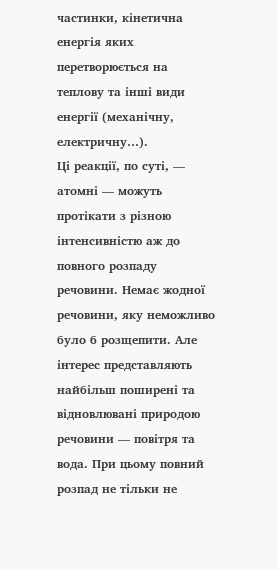частинки, кінетична енергія яких перетворюється на теплову та інші види енергії (механічну, електричну…).
Ці реакції, по суті, — атомні — можуть протікати з різною інтенсивністю аж до повного розпаду речовини. Немає жодної речовини, яку неможливо було б розщепити. Але інтерес представляють найбільш поширені та відновлювані природою речовини — повітря та вода. При цьому повний розпад не тільки не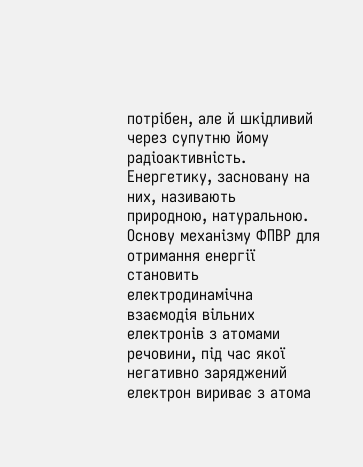потрібен, але й шкідливий через супутню йому радіоактивність. Енергетику, засновану на них, називають природною, натуральною.
Основу механізму ФПВР для отримання енергії становить електродинамічна взаємодія вільних електронів з атомами речовини, під час якої негативно заряджений електрон вириває з атома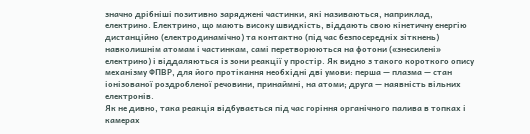значно дрібніші позитивно заряджені частинки, які називаються, наприклад, електрино. Електрино, що мають високу швидкість, віддають свою кінетичну енергію дистанційно (електродинамічно) та контактно (під час безпосередніх зіткнень) навколишнім атомам і частинкам, самі перетворюються на фотони («знесилені» електрино) і віддаляються із зони реакції у простір. Як видно з такого короткого опису механізму ФПВР, для його протікання необхідні дві умови: перша — плазма — стан іонізованої роздробленої речовини, принаймні, на атоми; друга — наявність вільних електронів.
Як не дивно, така реакція відбувається під час горіння органічного палива в топках і камерах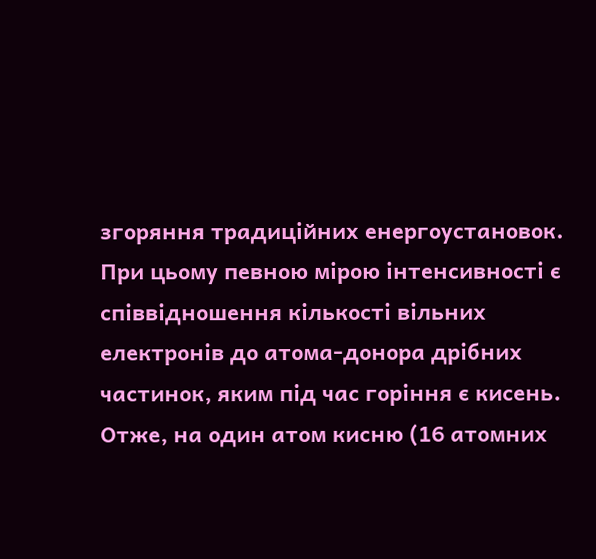згоряння традиційних енергоустановок. При цьому певною мірою інтенсивності є співвідношення кількості вільних електронів до атома-донора дрібних частинок, яким під час горіння є кисень.
Отже, на один атом кисню (16 атомних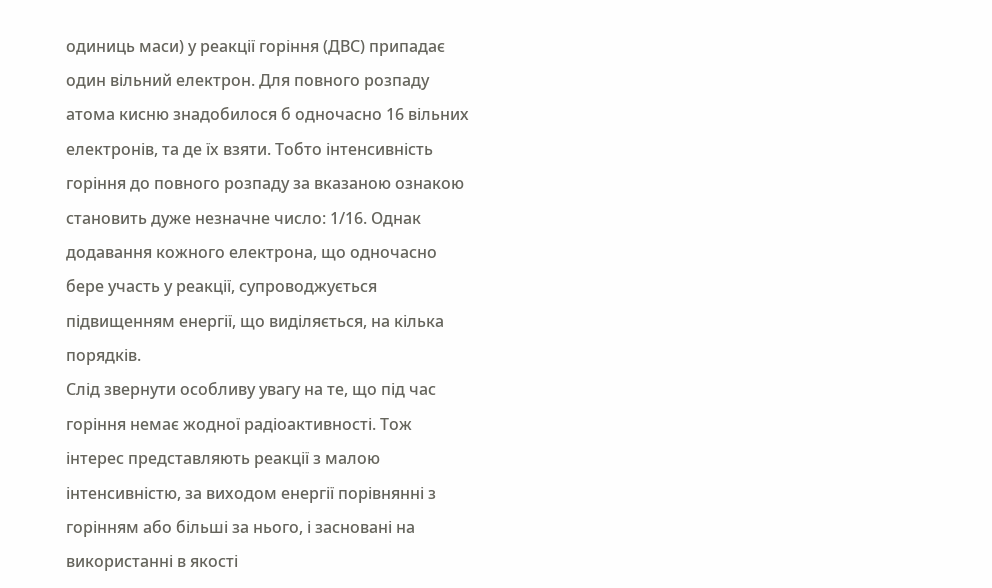одиниць маси) у реакції горіння (ДВС) припадає один вільний електрон. Для повного розпаду атома кисню знадобилося б одночасно 16 вільних електронів, та де їх взяти. Тобто інтенсивність горіння до повного розпаду за вказаною ознакою становить дуже незначне число: 1/16. Однак додавання кожного електрона, що одночасно бере участь у реакції, супроводжується підвищенням енергії, що виділяється, на кілька порядків.
Слід звернути особливу увагу на те, що під час горіння немає жодної радіоактивності. Тож інтерес представляють реакції з малою інтенсивністю, за виходом енергії порівнянні з горінням або більші за нього, і засновані на використанні в якості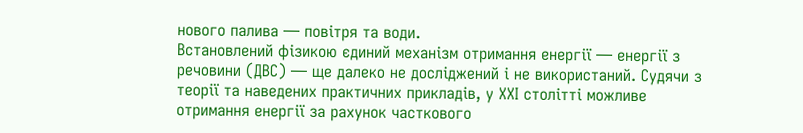нового палива — повітря та води.
Встановлений фізикою єдиний механізм отримання енергії — енергії з речовини (ДВС) — ще далеко не досліджений і не використаний. Судячи з теорії та наведених практичних прикладів, у ХХІ столітті можливе отримання енергії за рахунок часткового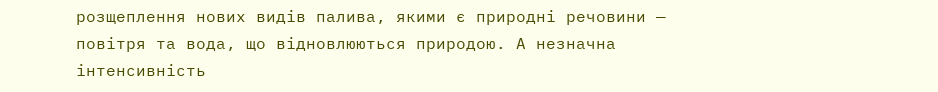розщеплення нових видів палива, якими є природні речовини — повітря та вода, що відновлюються природою. А незначна інтенсивність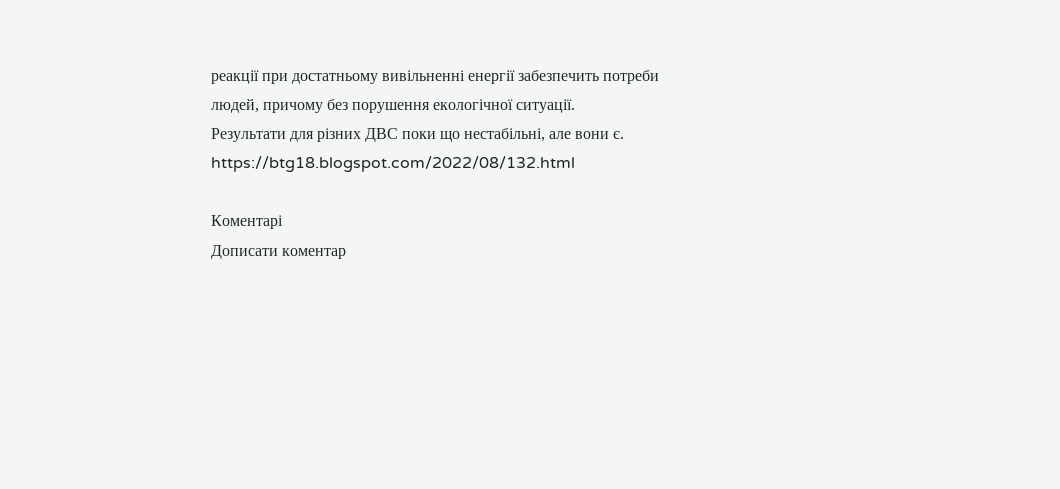реакції при достатньому вивільненні енергії забезпечить потреби людей, причому без порушення екологічної ситуації.
Результати для різних ДВС поки що нестабільні, але вони є.
https://btg18.blogspot.com/2022/08/132.html

Коментарі
Дописати коментар